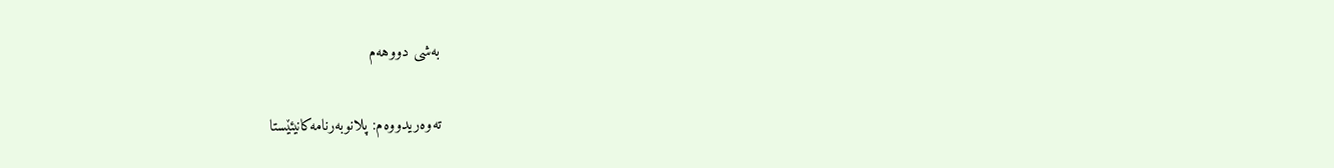بەشی دووهەم

تەوەریدووەم: پلانوبەرنامەکانیئێستا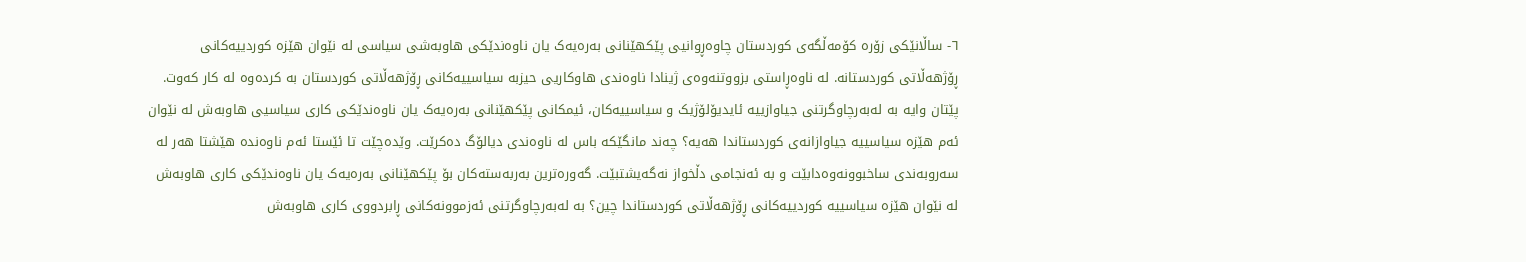٦- ساڵانێکی زۆرە کۆمەڵگەی کوردستان چاوەڕوانیی پێکهێنانی بەرەیەک یان ناوەندێکی هاوبەشی سیاسی لە نێوان هێزە کوردییەکانی ڕۆژهەڵاتی کوردستانە. لە ناوەڕاستی بزووتنەوەی ژینادا ناوەندی هاوکاریی حیزبە سیاسییەکانی ڕۆژهەڵاتی کوردستان بە کردەوە لە کار کەوت. پێتان وایە بە لەبەرچاوگرتنی جیاوازییە ئایدیۆلۆژیک و سیاسییەکان، ئیمکانی پێکهێنانی بەرەیەک یان ناوەندێکی کاری سیاسیی هاوبەش لە نێوان ئەم هێزە سیاسییە جیاوازانەی کوردستاندا هەیە؟ چەند مانگێکە باس لە ناوەندی دیالۆگ دەکرێت. وێدەچێت تا ئێستا ئەم ناوەندە هێشتا هەر لە سەروبەندی ساخبوونەوەدابێت و بە ئەنجامی دڵخواز نەگەیشتبێت. گەورەترین بەربەستەکان بۆ پێکهێنانی بەرەیەک یان ناوەندێکی کاری هاوبەش لە نێوان هێزە سیاسییە کوردییەکانی ڕۆژهەڵاتی کوردستاندا چین؟ بە لەبەرچاوگرتنی ئەزموونەکانی ڕابردووی کاری هاوبەش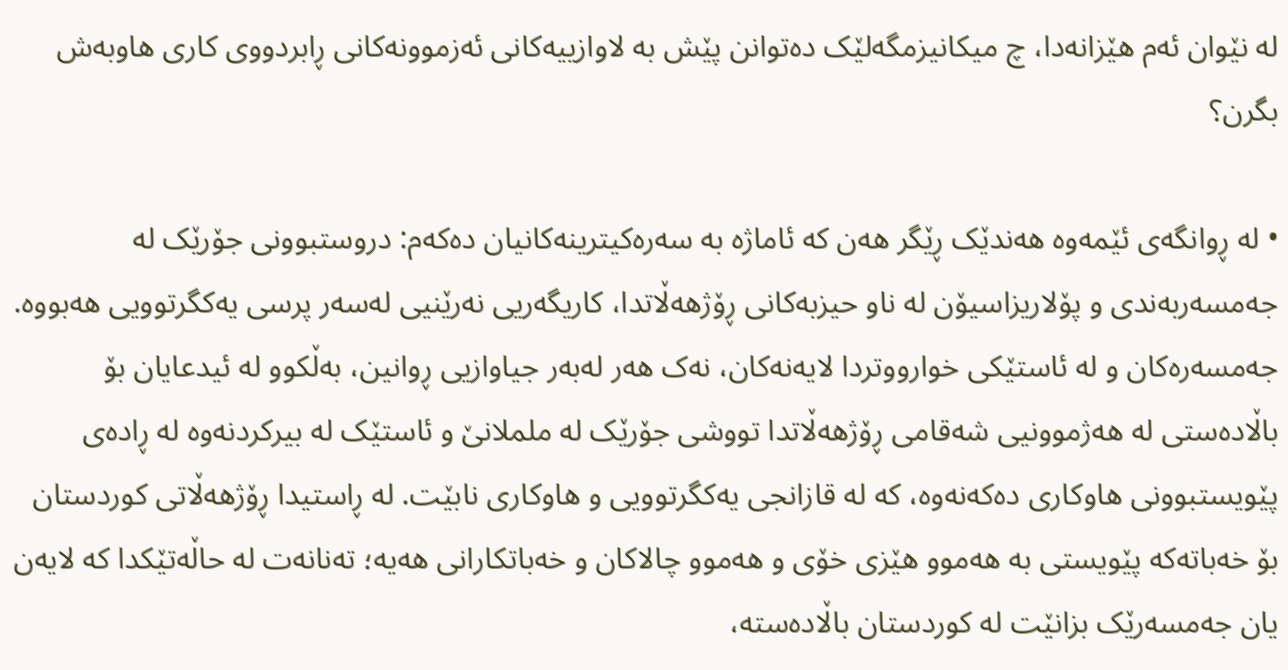لە نێوان ئەم هێزانەدا، چ میکانیزمگەلێک دەتوانن پێش بە لاوازییەکانی ئەزموونەکانی ڕابردووی کاری هاوبەش بگرن؟

• لە ڕوانگەی ئێمەوە هەندێک ڕێگر هەن کە ئاماژە بە سەرەکیترینەکانیان دەکەم: دروستبوونی جۆرێک لە جەمسەربەندی و پۆلاریزاسیۆن لە ناو حیزبەکانی ڕۆژهەڵاتدا، کاریگەریی نەرێنیی لەسەر پرسی یەکگرتوویی هەبووە. جەمسەرەکان و لە ئاستێکی خوارووتردا لایەنەکان، نەک هەر لەبەر جیاوازیی ڕوانین، بەڵکوو لە ئیدعایان بۆ باڵادەستی لە هەژموونیی شەقامی ڕۆژهەڵاتدا تووشی جۆرێک لە ململانێ و ئاستێک لە بیرکردنەوە لە ڕادەی پێویستبوونی هاوکاری دەکەنەوە، کە لە قازانجی یەکگرتوویی و هاوکاری نابێت. لە ڕاستیدا ڕۆژهەڵاتی کوردستان بۆ خەباتەکە پێویستی بە هەموو هێزی خۆی و هەموو چالاکان و خەباتکارانی هەیە؛ تەنانەت لە حاڵەتێکدا کە لایەن یان جەمسەرێک بزانێت لە کوردستان باڵادەستە،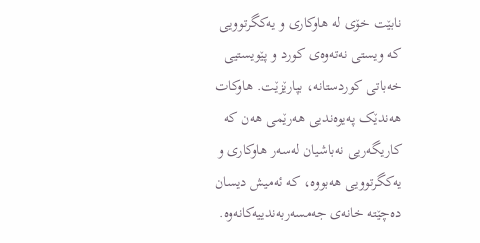نابێت خۆی لە هاوکاری و یەکگرتوویی کە ویستی نەتەوەی کورد و پێویستیی خەباتی کوردستانە، بپارێزێت. هاوکات هەندێک پەیوەندیی هەرێمی هەن کە کاریگەریی نەباشیان لەسەر هاوکاری و یەکگرتوویی هەبووە، کە ئەمیش دیسان دەچێتە خانەی جەمسەربەندییەکانەوە.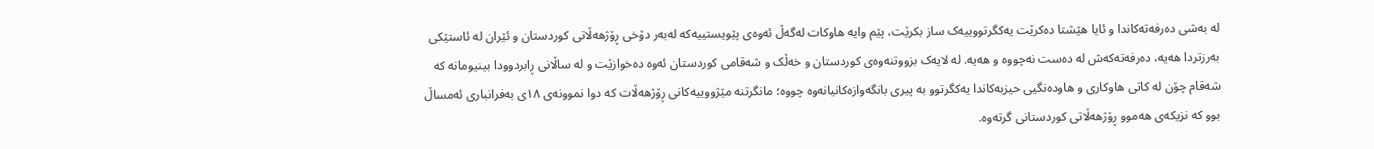لە بەشی دەرفەتەکاندا و ئایا هێشتا دەکرێت یەکگرتووییەک ساز بکرێت، پێم وایە هاوکات لەگەڵ ئەوەی پێویستییەکە لەبەر دۆخی ڕۆژهەڵاتی کوردستان و ئێران لە ئاستێکی بەرزتردا هەیە، دەرفەتەکەش لە دەست نەچووە و هەیە. لە لایەک بزووتنەوەی کوردستان و خەڵک و شەقامی کوردستان ئەوە دەخوازێت و لە ساڵانی ڕابردوودا بینیومانە کە شەقام چۆن لە کاتی هاوکاری و هاودەنگیی حیزبەکاندا یەکگرتوو بە پیری بانگەوازەکانیانەوە چووە؛ مانگرتنە مێژووییەکانی ڕۆژهەڵات کە دوا نموونەی ١٨ی بەفرانباری ئەمساڵ بوو کە نزیکەی هەموو ڕۆژهەڵاتی کوردستانی گرتەوە.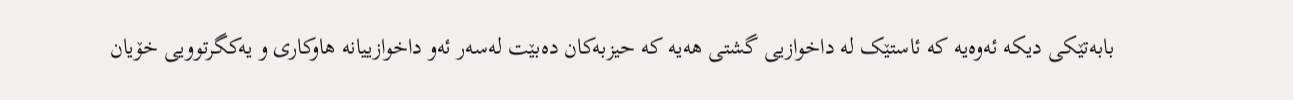بابەتێکی دیکە ئەوەیە کە ئاستێک لە داخوازیی گشتی هەیە کە حیزبەکان دەبێت لەسەر ئەو داخوازییانە هاوکاری و یەکگرتوویی خۆیان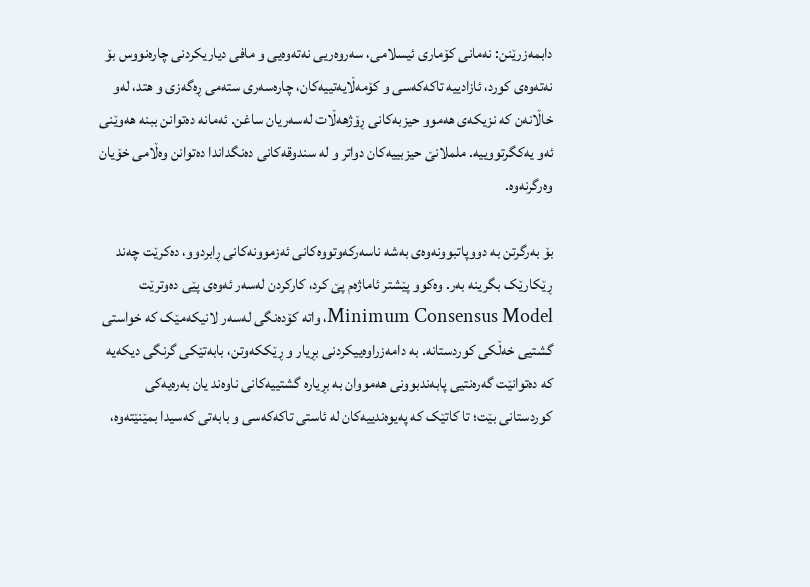دابمەزرێنن: نەمانی کۆماری ئیسلامی، سەروەریی نەتەوەیی و مافی دیاریکردنی چارەنووس بۆ نەتەوەی کورد، ئازادییە تاکەکەسی و کۆمەڵایەتییەکان، چارەسەری ستەمی ڕەگەزی و هتد، لەو خاڵانەن کە نزیکەی هەموو حیزبەکانی ڕۆژهەڵات لەسەریان ساغن. ئەمانە دەتوانن ببنە هەوێنی ئەو یەکگرتووییە. ململانێ حیزبییەکان دواتر و لە سندوقەکانی دەنگداندا دەتوانن وەڵامی خۆیان وەرگرنەوە.

بۆ بەرگرتن بە دووپاتبوونەوەی بەشە ناسەرکەوتووەکانی ئەزموونەکانی ڕابردوو، دەکرێت چەند ڕێکارێک بگرینە بەر. وەکوو پێشتر ئاماژەم پێ کرد، کارکردن لەسەر ئەوەی پێی دەوترێت Minimum Consensus Model، واتە کۆدەنگی لەسەر لانیکەمێک کە خواستی گشتیی خەڵکی کوردستانە. بە دامەزراوەییکردنی بڕیار و ڕێککەوتن، بابەتێکی گرنگی دیکەیە کە دەتوانێت گەرەنتیی پابەندبوونی هەمووان بە بڕیارە گشتییەکانی ناوەند یان بەرەیەکی کوردستانی بێت؛ تا کاتێک کە پەیوەندییەکان لە ئاستی تاکەکەسی و بابەتی کەسیدا بمێنێتەوە،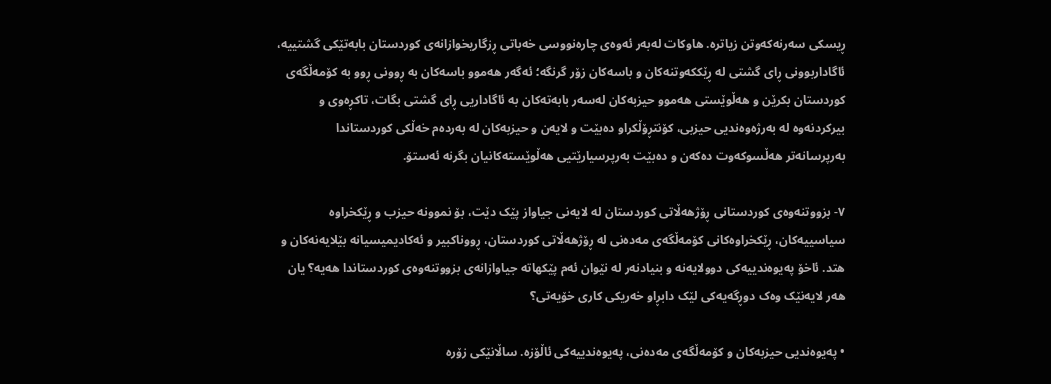ڕیسکی سەرنەکەوتن زیاترە. هاوکات لەبەر ئەوەی چارەنووسی خەباتی ڕزگاریخوازانەی کوردستان بابەتێکی گشتییە، ئاگاداربوونی ڕای گشتی لە ڕێککەوتنەکان و باسەکان زۆر گرنگە؛ ئەگەر هەموو باسەکان بە ڕوونی ڕوو بە کۆمەڵگەی کوردستان بکرێن و هەڵوێستی هەموو حیزبەکان لەسەر بابەتەکان بە ئاگاداریی ڕای گشتی بگات، تاکڕەوی و بیرکردنەوە لە بەرژەوەندیی حیزبی، کۆنتڕۆڵکراو دەبێت و لایەن و حیزبەکان لە بەردەم خەڵکی کوردستاندا بەرپرسانەتر هەڵسوکەوت دەکەن و دەبێت بەرپرسیارێتیی هەڵوێستەکانیان بگرنە ئەستۆ.

٧- بزووتنەوەی کوردستانی ڕۆژهەڵاتی کوردستان لە لایەنی جیاواز پێک دێت، بۆ نموونە حیزب و ڕێکخراوە سیاسییەکان، ڕێکخراوەکانی کۆمەڵگەی مەدەنی لە ڕۆژهەڵاتی کوردستان، ڕووناکبیر و ئەکادیمیسیانە بێلایەنەکان و هتد. ئاخۆ پەیوەندییەکی دوولایەنە و بنیادنەر لە نێوان ئەم پێکهاتە جیاوازانەی بزووتنەوەی کوردستاندا هەیە؟ یان هەر لایەنێک وەک دوڕگەیەکی لێک دابڕاو خەریکی کاری خۆیەتی؟

• پەیوەندیی حیزبەکان و کۆمەڵگەی مەدەنی، پەیوەندییەکی ئاڵۆزە. ساڵانێکی زۆرە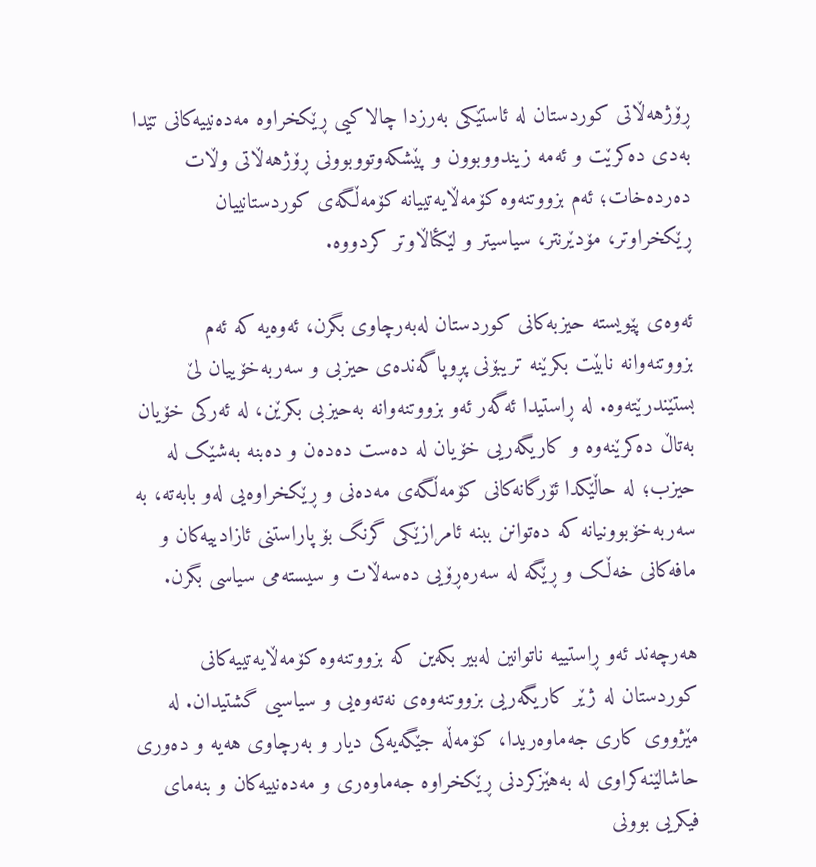ڕۆژهەڵاتی کوردستان لە ئاستێکی بەرزدا چالاکیی ڕێکخراوە مەدەنییەکانی تێدا بەدی دەکرێت و ئەمە زیندووبوون و پێشکەوتووبوونی ڕۆژهەڵاتی وڵات دەردەخات؛ ئەم بزووتنەوە کۆمەڵایەتییانە کۆمەڵگەی کوردستانییان ڕێکخراوتر، مۆدێرنتر، سیاسیتر و لێکئاڵاوتر کردووە.

ئەوەی پێویستە حیزبەکانی کوردستان لەبەرچاوی بگرن، ئەوەیە کە ئەم بزووتنەوانە نابێت بکرێنە تریبۆنی پڕوپاگەندەی حیزبی و سەربەخۆییان لێ بستێندرێتەوە. لە ڕاستیدا ئەگەر ئەو بزووتنەوانە بەحیزبی بکرێن، لە ئەرکی خۆیان بەتاڵ دەکرێنەوە و کاریگەریی خۆیان لە دەست دەدەن و دەبنە بەشێک لە حیزب؛ لە حاڵێکدا ئۆرگانەکانی کۆمەڵگەی مەدەنی و ڕێکخراوەیی لەو بابەتە، بە سەربەخۆبوونیانە کە دەتوانن ببنە ئامرازێکی گرنگ بۆ پاراستنی ئازادییەکان و مافەکانی خەڵک و ڕێگە لە سەرەڕۆیی دەسەڵات و سیستەمی سیاسی بگرن.

هەرچەند ئەو ڕاستییە ناتوانین لەبیر بکەین کە بزووتنەوە کۆمەڵایەتییەکانی کوردستان لە ژێر کاریگەریی بزووتنەوەی نەتەوەیی و سیاسیی گشتیدان. لە مێژووی کاری جەماوەریدا، کۆمەڵە جێگەیەکی دیار و بەرچاوی هەیە و دەوری حاشالێنەکراوی لە بەهێزکردنی ڕێکخراوە جەماوەری و مەدەنییەکان و بنەمای فیکریی بوونی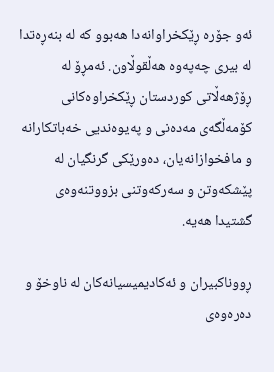ئەو جۆرە ڕێکخراوانەدا هەبوو کە لە بنەڕەتدا لە بیری چەپەوە هەڵقوڵاون. ئەمڕۆ لە ڕۆژهەڵاتی کوردستان ڕێکخراوەکانی کۆمەڵگەی مەدەنی و پەیوەندیی خەباتکارانە و مافخوازانەیان، دەورێکی گرنگیان لە پێشکەوتن و سەرکەوتنی بزووتنەوەی گشتیدا هەیە.

ڕووناکبیران و ئەکادیمیسیانەکان لە ناوخۆ و دەرەوەی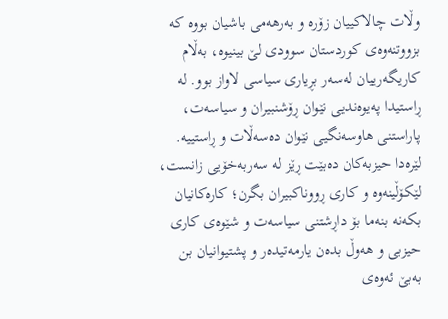وڵات چالاکییان زۆرە و بەرهەمی باشیان بووە کە بزووتنەوەی کوردستان سوودی لێ بینیوە، بەڵام کاریگەرییان لەسەر بڕیاری سیاسی لاواز بوو. لە ڕاستیدا پەیوەندیی نێوان ڕۆشنبیران و سیاسەت، پاراستنی هاوسەنگیی نێوان دەسەڵات و ڕاستییە. لێرەدا حیزبەکان دەبێت ڕێز لە سەربەخۆیی زانست، لێکۆڵینەوە و کاری ڕووناکبیران بگرن؛ کارەکانیان بکەنە بنەما بۆ داڕشتنی سیاسەت و شێوەی کاری حیزبی و هەوڵ بدەن یارمەتیدەر و پشتیوانیان بن بەبێ ئەوەی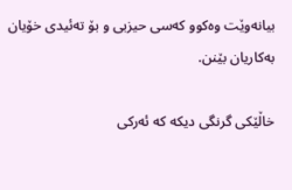بیانەوێت وەکوو کەسی حیزبی و بۆ تەئیدی خۆیان بەکاریان بێنن.

خاڵێکی گرنگی دیکە کە ئەرکی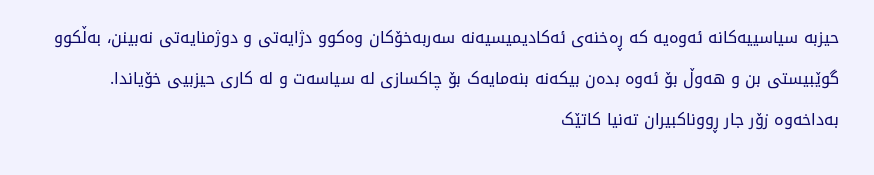حیزبە سیاسییەکانە ئەوەیە کە ڕەخنەی ئەکادیمیسیەنە سەربەخۆکان وەکوو دژایەتی و دوژمنایەتی نەبینن، بەڵکوو گوێبیستی بن و هەوڵ بۆ ئەوە بدەن بیکەنە بنەمایەک بۆ چاکسازی لە سیاسەت و لە کاری حیزبیی خۆیاندا. بەداخەوە زۆر جار ڕووناکبیران تەنیا کاتێک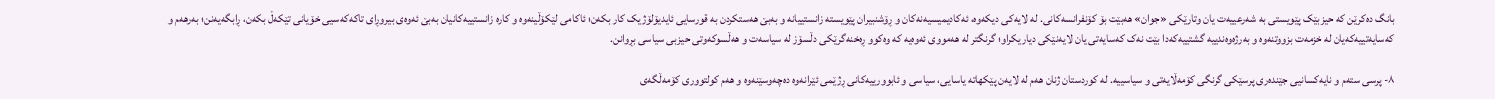بانگ دەکرێن کە حیزبێک پێویستی بە شەرعییەت یان وتارێکی «جوان» هەبێت بۆ کۆنفرانسەکانی. لە لایەکی دیکەوە، ئەکادیمیسیەنەکان و ڕۆشنبیران پێویستە زانستییانە و بەبێ هەستکردن بە قورسایی ئایدیۆلۆژیک کار بکەن؛ ئاکامی لێکۆڵینەوە و کارە زانستییەکانیان بەبێ ئەوەی بیروڕای تاکەکەسیی خۆیانی تێکەڵ بکەن، ڕابگەیەنن؛ بەرهەم و کەسایەتییەکەیان لە خزمەت بزووتنەوە و بەرژەوەندییە گشتییەکەدا بێت نەک کەسایەتی یان لایەنێکی دیاریکراو؛ گرنگتر لە هەمووی ئەوەیە کە وەکوو ڕەخنەگرێکی دڵسۆز لە سیاسەت و هەڵسوکەوتی حیزبی سیاسی بڕوانن.

٨- پرسی ستەم و نایەکسانیی جێندەری پرسێکی گرنگی کۆمەڵایەتی و سیاسییە. لە کوردستان ژنان هەم لە لایەن پێکهاتە یاسایی، سیاسی و ئابوورییەکانی ڕژێمی ئێرانەوە دەچەوسێنەوە و هەم کولتووری کۆمەڵگەی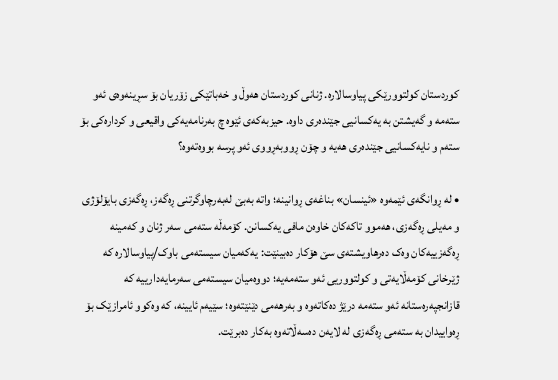کوردستان کولتوورێکی پیاوسالارە. ژنانی کوردستان هەوڵ و خەباتێکی زۆریان بۆ سڕینەوەی ئەو ستەمە و گەیشتن بە یەکسانیی جێندەری داوە. حیزبەکەی ئێوە چ بەرنامەیەکی واقیعی و کردارەکی بۆ ستەم و نایەکسانیی جێندەری هەیە و چۆن ڕووبەڕووی ئەو پرسە بووەتەوە؟

• لە ڕوانگەی ئێمەوە «ئینسان» بناغەی ڕوانینە؛ واتە بەبێ لەبەرچاوگرتنی ڕەگەز، ڕەگەزی بایۆلۆژی و مەیلی ڕەگەزی، هەموو تاکەکان خاوەن مافی یەکسانن. کۆمەڵە ستەمی سەر ژنان و کەمینە ڕەگەزییەکان وەک دەرهاویشتەی سێ هۆکار دەبینێت: یەکەمیان سیستەمی باوک/پیاوسالارە کە ژێرخانی کۆمەڵایەتی و کولتووریی ئەو ستەمەیە؛ دووەمیان سیستەمی سەرمایەدارییە کە قازانجپەرەستانە ئەو ستەمە درێژ دەکاتەوە و بەرهەمی دێنێتەوە؛ سێیەم ئایینە، کە وەکوو ئامرازێک بۆ ڕەواییدان بە ستەمی ڕەگەزی لە لایەن دەسەڵاتەوە بەکار دەبرێت.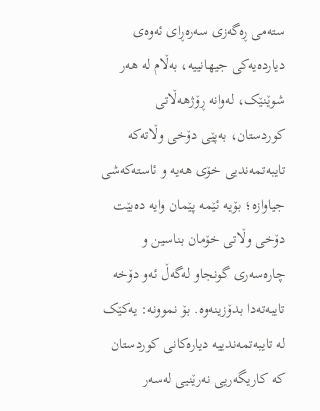ستەمی ڕەگەزی سەرەڕای ئەوەی دیاردەیەکی جیهانییە، بەڵام لە هەر شوێنێک، لەوانە ڕۆژهەڵاتی کوردستان، بەپێی دۆخی وڵاتەکە تایبەتمەندیی خۆی هەیە و ئاستەکەشی جیاوازە؛ بۆیە ئێمە پێمان وایە دەبێت دۆخی وڵاتی خۆمان بناسین و چارەسەری گونجاو لەگەڵ ئەو دۆخە تایبەتەدا بدۆزینەوە. بۆ نموونە: یەکێک لە تایبەتمەندییە دیارەکانی کوردستان کە کاریگەریی نەرێنیی لەسەر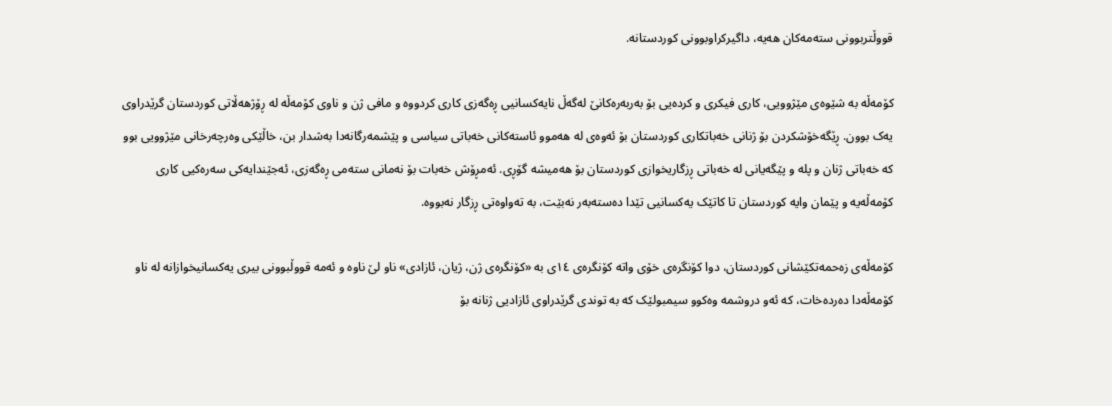قووڵتربوونی ستەمەکان هەیە، داگیرکراوبوونی کوردستانە.

کۆمەڵە بە شێوەی مێژوویی، کاری فیکری و کردەیی بۆ بەربەرەکانێ لەگەڵ نایەکسانیی ڕەگەزی کاری کردووە و مافی ژن و ناوی کۆمەڵە لە ڕۆژهەڵاتی کوردستان گرێدراوی یەک بوون. ڕێگەخۆشکردن بۆ ژنانی خەباتکاری کوردستان بۆ ئەوەی لە هەموو ئاستەکانی خەباتی سیاسی و پێشمەرگانەدا بەشدار بن، خاڵێکی وەرچەرخانی مێژوویی بوو کە خەباتی ژنان و پلە و پێگەیانی لە خەباتی ڕزگاریخوازی کوردستان بۆ هەمیشە گۆڕی. ئەمڕۆش خەبات بۆ نەمانی ستەمی ڕەگەزی، ئەجێندایەکی سەرەکیی کاری کۆمەڵەیە و پێمان وایە کوردستان تا کاتێک یەکسانیی تێدا دەستەبەر نەبێت، بە تەواوەتی ڕزگار نەبووە.

کۆمەڵەی زەحمەتکێشانی کوردستان، دوا کۆنگرەی خۆی واتە کۆنگرەی ١٤ی بە «کۆنگرەی ژن، ژیان، ئازادی» ناو لێ ناوە و ئەمە قووڵبوونی بیری یەکسانیخوازانە لە ناو کۆمەڵەدا دەردەخات، کە ئەو دروشمە وەکوو سیمبولێک کە بە توندی گرێدراوی ئازادیی ژنانە بۆ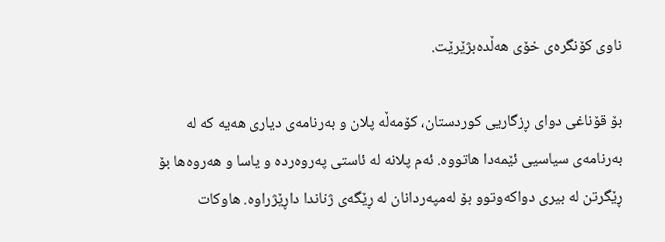ناوی کۆنگرەی خۆی هەڵدەبژێرێت.

بۆ قۆناغی دوای ڕزگاریی کوردستان، کۆمەڵە پلان و بەرنامەی دیاری هەیە کە لە بەرنامەی سیاسیی ئێمەدا هاتووە. ئەم پلانە لە ئاستی پەروەردە و یاسا و هەروەها بۆ ڕێگرتن لە بیری دواکەوتوو بۆ لەمپەردانان لە ڕێگەی ژناندا داڕێژراوە. هاوکات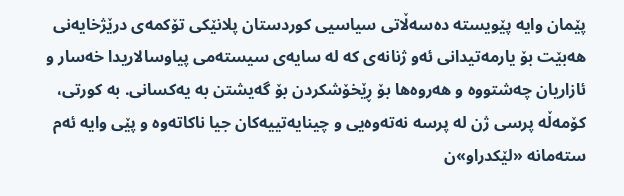پێمان وایە پێویستە دەسەڵاتی سیاسیی کوردستان پلانێکی تۆکمەی درێژخایەنی هەبێت بۆ یارمەتیدانی ئەو ژنانەی کە لە سایەی سیستەمی پیاوسالاریدا خەسار و ئازاریان چەشتووە و هەروەها بۆ ڕێخۆشکردن بۆ گەیشتن بە یەکسانی. بە کورتی، کۆمەڵە پرسی ژن لە پرسە نەتەوەیی و چینایەتییەکان جیا ناکاتەوە و پێی وایە ئەم ستەمانە «لێکدراو»ن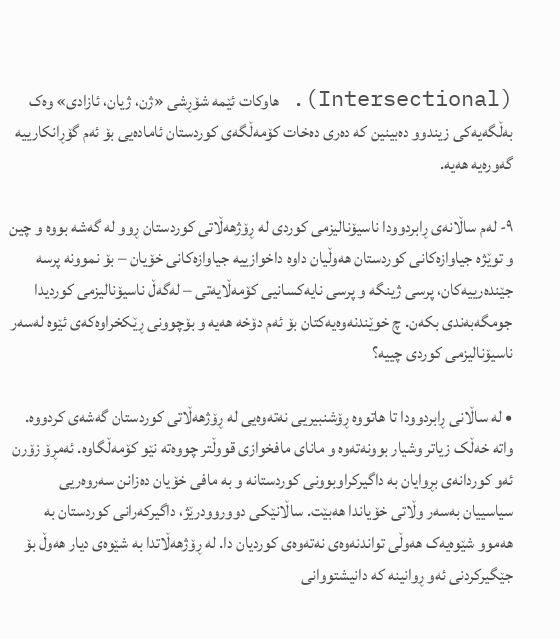(Intersectional). هاوکات ئێمە شۆڕشی «ژن، ژیان، ئازادی» وەک بەڵگەیەکی زیندوو دەبینین کە دەری دەخات کۆمەڵگەی کوردستان ئامادەیی بۆ ئەم گۆڕانکارییە گەورەیە هەیە.

٩- لەم ساڵانەی ڕابردوودا ناسیۆنالیزمی کوردی لە ڕۆژهەڵاتی کوردستان ڕوو لە گەشە بووە و چین و توێژە جیاوازەکانی کوردستان هەوڵیان داوە داخوازییە جیاوازەکانی خۆیان – بۆ نموونە پرسە جێندەرییەکان، پرسی ژینگە و پرسی نایەکسانیی کۆمەڵایەتی – لەگەڵ ناسیۆنالیزمی کوردیدا جومگەبەندی بکەن. چ خوێندنەوەیەکتان بۆ ئەم دۆخە هەیە و بۆچوونی ڕێکخراوەکەی ئێوە لەسەر ناسیۆنالیزمی کوردی چییە؟

• لە ساڵانی ڕابردوودا تا هاتووە ڕۆشنبیریی نەتەوەیی لە ڕۆژهەڵاتی کوردستان گەشەی کردووە. واتە خەڵک زیاتر وشیار بوونەتەوە و مانای مافخوازی قووڵتر چووەتە نێو کۆمەڵگاوە. ئەمڕۆ زۆرن ئەو کوردانەی بڕوایان بە داگیرکراوبوونی کوردستانە و بە مافی خۆیان دەزانن سەروەریی سیاسییان بەسەر وڵاتی خۆیاندا هەبێت. ساڵانێکی دووروودرێژ، داگیرکەرانی کوردستان بە هەموو شێوەیەک هەوڵی تواندنەوەی نەتەوەی کوردیان دا. لە ڕۆژهەڵاتدا بە شێوەی دیار هەوڵ بۆ جێگیرکردنی ئەو ڕوانینە کە دانیشتووانی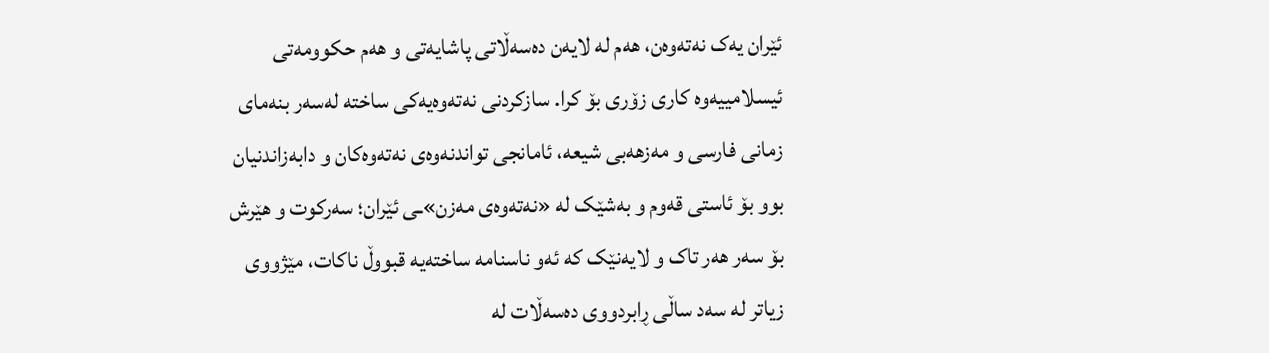ئێران یەک نەتەوەن، هەم لە لایەن دەسەڵاتی پاشایەتی و هەم حکوومەتی ئیسلامییەوە کاری زۆری بۆ کرا. سازکردنی نەتەوەیەکی ساختە لەسەر بنەمای زمانی فارسی و مەزهەبی شیعە، ئامانجی تواندنەوەی نەتەوەکان و دابەزاندنیان بوو بۆ ئاستی قەوم و بەشێک لە «نەتەوەی مەزن»ـی ئێران؛ سەرکوت و هێرش بۆ سەر هەر تاک و لایەنێک کە ئەو ناسنامە ساختەیە قبووڵ ناکات، مێژووی زیاتر لە سەد ساڵی ڕابردووی دەسەڵات لە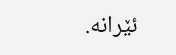ئێرانە.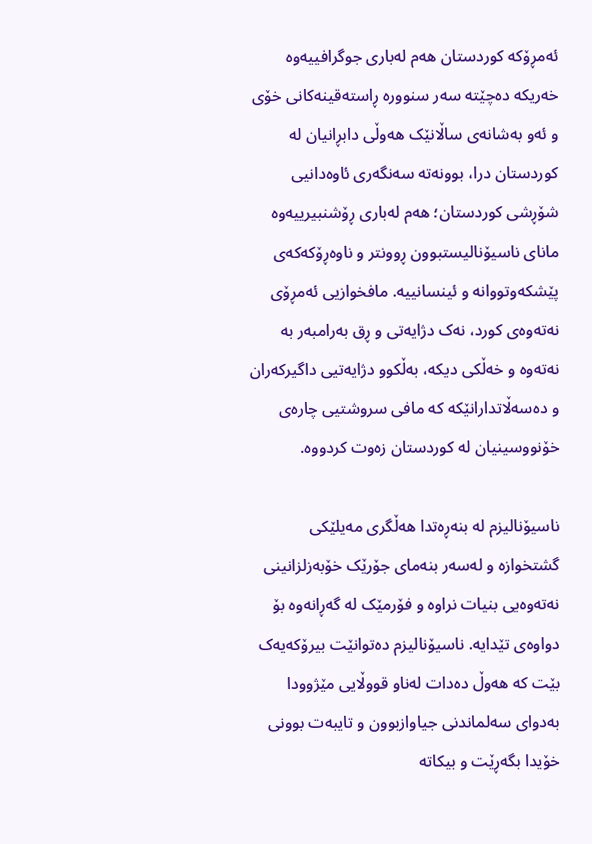ئەمڕۆکە کوردستان هەم لەباری جوگرافییەوە خەریکە دەچێتە سەر سنوورە ڕاستەقینەکانی خۆی و ئەو بەشانەی ساڵانێک هەوڵی دابڕانیان لە کوردستان درا، بوونەتە سەنگەری ئاوەدانیی شۆڕشی کوردستان؛ هەم لەباری ڕۆشنبیرییەوە مانای ناسیۆنالیستبوون ڕوونتر و ناوەڕۆکەکەی پێشکەوتووانە و ئینسانییە. مافخوازیی ئەمڕۆی نەتەوەی کورد، نەک دژایەتی و ڕق بەرامبەر بە نەتەوە و خەڵکی دیکە، بەڵکوو دژایەتیی داگیرکەران و دەسەڵاتدارانێکە کە مافی سروشتیی چارەی خۆنووسینیان لە کوردستان زەوت کردووە.

ناسیۆنالیزم لە بنەڕەتدا هەڵگری مەیلێکی گشتخوازە و لەسەر بنەمای جۆرێک خۆبەزلزانینی نەتەوەیی بنیات نراوە و فۆرمێک لە گەڕانەوە بۆ دواوەی تێدایە. ناسیۆنالیزم دەتوانێت بیرۆکەیەک بێت کە هەوڵ دەدات لەناو قووڵایی مێژوودا بەدوای سەلماندنی جیاوازبوون و تایبەت بوونی خۆیدا بگەڕێت و بیکاتە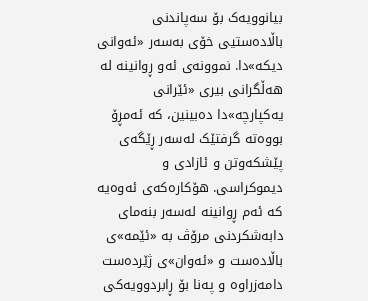بیانوویەک بۆ سەپاندنی باڵادەستیی خۆی بەسەر «ئەوانی دیکە»دا. نموونەی ئەو ڕوانینە لە هەڵگرانی بیری «ئێرانی یەکپارچە»دا دەبینین، کە ئەمڕۆ بووەتە گرفتێک لەسەر ڕێگەی پێشکەوتن و ئازادی و دیموکراسی. هۆکارەکەی ئەوەیە کە ئەم ڕوانینە لەسەر بنەمای دابەشکردنی مرۆڤ بە «ئێمە»ی باڵادەست و «ئەوان»ی ژێردەست دامەزراوە و پەنا بۆ ڕابردوویەکی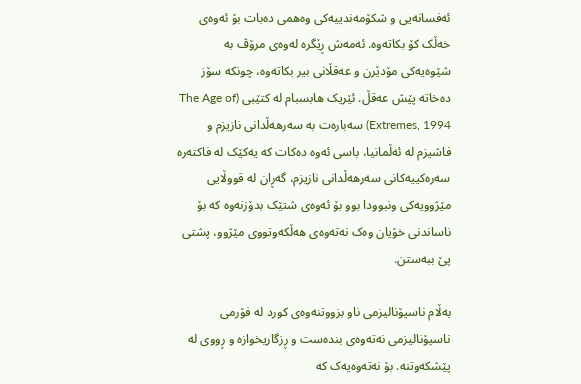ئەفسانەیی و شکۆمەندییەکی وەهمی دەبات بۆ ئەوەی خەڵک کۆ بکاتەوە. ئەمەش ڕێگرە لەوەی مرۆڤ بە شێوەیەکی مۆدێرن و عەقڵانی بیر بکاتەوە، چونکە سۆز دەخاتە پێش عەقڵ. ئێریک هابسبام لە کتێبی (The Age of Extremes, 1994) سەبارەت بە سەرهەڵدانی نازیزم و فاشیزم لە ئەڵمانیا، باسی ئەوە دەکات کە یەکێک لە فاکتەرە سەرەکییەکانی سەرهەڵدانی نازیزم، گەڕان لە قووڵایی مێژوویەکی ونبوودا بوو بۆ ئەوەی شتێک بدۆزنەوە کە بۆ ناساندنی خۆیان وەک نەتەوەی هەڵکەوتووی مێژوو، پشتی پێ ببەستن.

بەڵام ناسیۆنالیزمی ناو بزووتنەوەی کورد لە فۆرمی ناسیۆنالیزمی نەتەوەی بندەست و ڕزگاریخوازە و ڕووی لە پێشکەوتنە. بۆ نەتەوەیەک کە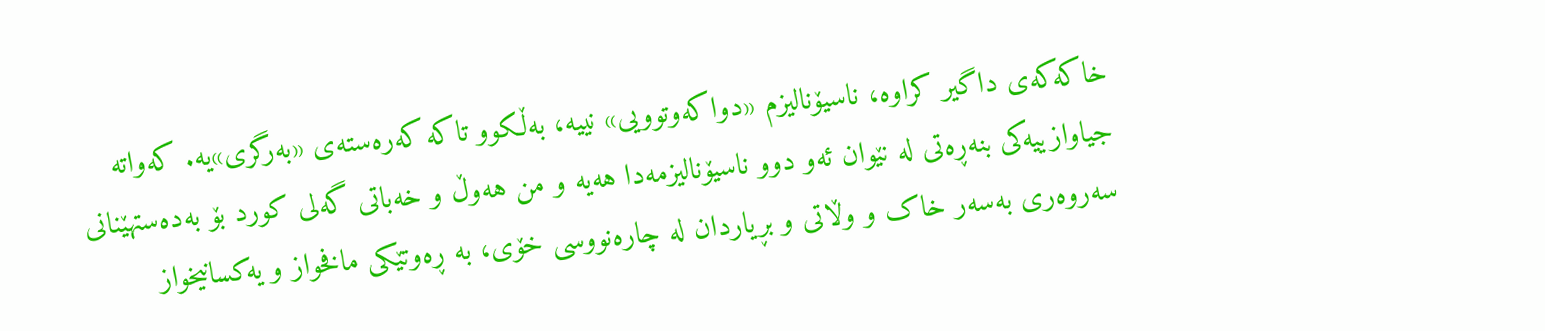خاکەکەی داگیر کراوە، ناسیۆنالیزم «دواکەوتوویی» نییە، بەڵکوو تاکە کەرەستەی «بەرگری»یە. کەواتە جیاوازییەکی بنەڕەتی لە نێوان ئەو دوو ناسیۆنالیزمەدا هەیە و من هەوڵ و خەباتی گەلی کورد بۆ بەدەستهێنانی سەروەری بەسەر خاک و وڵاتی و بڕیاردان لە چارەنووسی خۆی، بە ڕەوتێکی مافخواز و یەکسانیخواز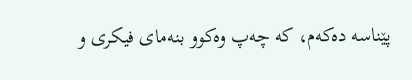پێناسە دەکەم، کە چەپ وەکوو بنەمای فیکری و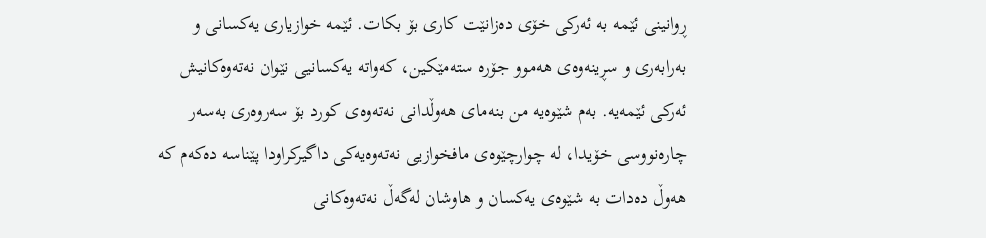ڕوانینی ئێمە بە ئەرکی خۆی دەزانێت کاری بۆ بکات. ئێمە خوازیاری یەکسانی و بەرابەری و سڕینەوەی هەموو جۆرە ستەمێکین، کەواتە یەکسانیی نێوان نەتەوەکانیش ئەرکی ئێمەیە. بەم شێوەیە من بنەمای هەوڵدانی نەتەوەی کورد بۆ سەروەری بەسەر چارەنووسی خۆیدا، لە چوارچێوەی مافخوازیی نەتەوەیەکی داگیرکراودا پێناسە دەکەم کە هەوڵ دەدات بە شێوەی یەکسان و هاوشان لەگەڵ نەتەوەکانی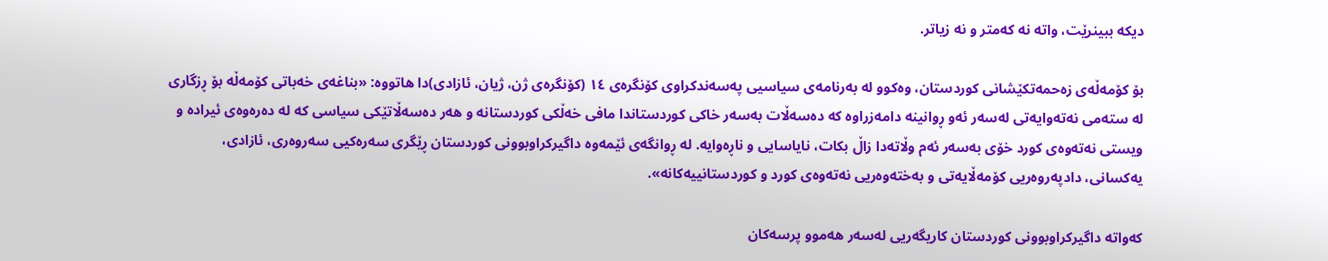دیکە ببینرێت، واتە نە کەمتر و نە زیاتر.

بۆ کۆمەڵەی زەحمەتکێشانی کوردستان، وەکوو لە بەرنامەی سیاسیی پەسەندکراوی کۆنگرەی ١٤ (کۆنگرەی ژن، ژیان، ئازادی)دا هاتووە: «بناغەی خەباتی کۆمەڵە بۆ ڕزگاری لە ستەمی نەتەوایەتی لەسەر ئەو ڕوانینە دامەزراوە کە دەسەڵات بەسەر خاکی کوردستاندا مافی خەڵکی کوردستانە و هەر دەسەڵاتێکی سیاسی کە لە دەرەوەی ئیرادە و ویستی نەتەوەی کورد خۆی بەسەر ئەم وڵاتەدا زاڵ بکات، نایاسایی و ناڕەوایە. لە ڕوانگەی ئێمەوە داگیرکراوبوونی کوردستان ڕێگری سەرەکیی سەروەری، ئازادی، یەکسانی، دادپەروەریی کۆمەڵایەتی و بەختەوەریی نەتەوەی کورد و کوردستانییەکانە».

کەواتە داگیرکراوبوونی کوردستان کاریگەریی لەسەر هەموو پرسەکان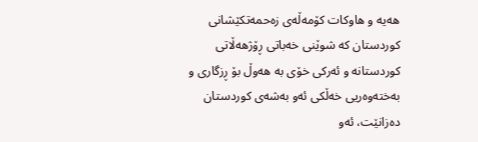هەیە و هاوکات کۆمەڵەی زەحمەتکێشانی کوردستان کە شوێنی خەباتی ڕۆژهەڵاتی کوردستانە و ئەرکی خۆی بە هەوڵ بۆ ڕزگاری و بەختەوەریی خەڵکی ئەو بەشەی کوردستان دەزانێت، ئەو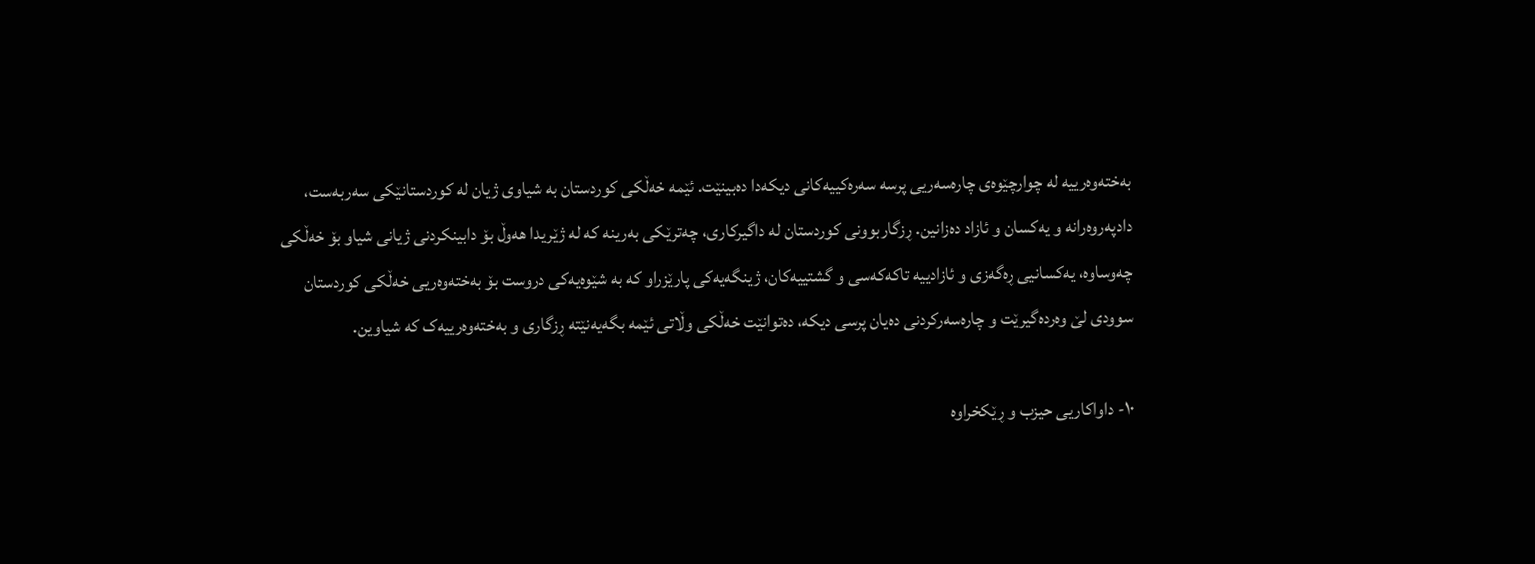بەختەوەرییە لە چوارچێوەی چارەسەریی پرسە سەرەکییەکانی دیکەدا دەبینێت. ئێمە خەڵکی کوردستان بە شیاوی ژیان لە کوردستانێکی سەربەست، دادپەروەرانە و یەکسان و ئازاد دەزانین. ڕزگاربوونی کوردستان لە داگیرکاری، چەترێکی بەرینە کە لە ژێریدا هەوڵ بۆ دابینکردنی ژیانی شیاو بۆ خەڵکی چەوساوە، یەکسانیی ڕەگەزی و ئازادییە تاکەکەسی و گشتییەکان، ژینگەیەکی پارێزراو کە بە شێوەیەکی دروست بۆ بەختەوەریی خەڵکی کوردستان سوودی لێ وەردەگیرێت و چارەسەرکردنی دەیان پرسی دیکە، دەتوانێت خەڵکی وڵاتی ئێمە بگەیەنێتە ڕزگاری و بەختەوەرییەک کە شیاوین.

١٠- داواکاریی حیزب و ڕێکخراوە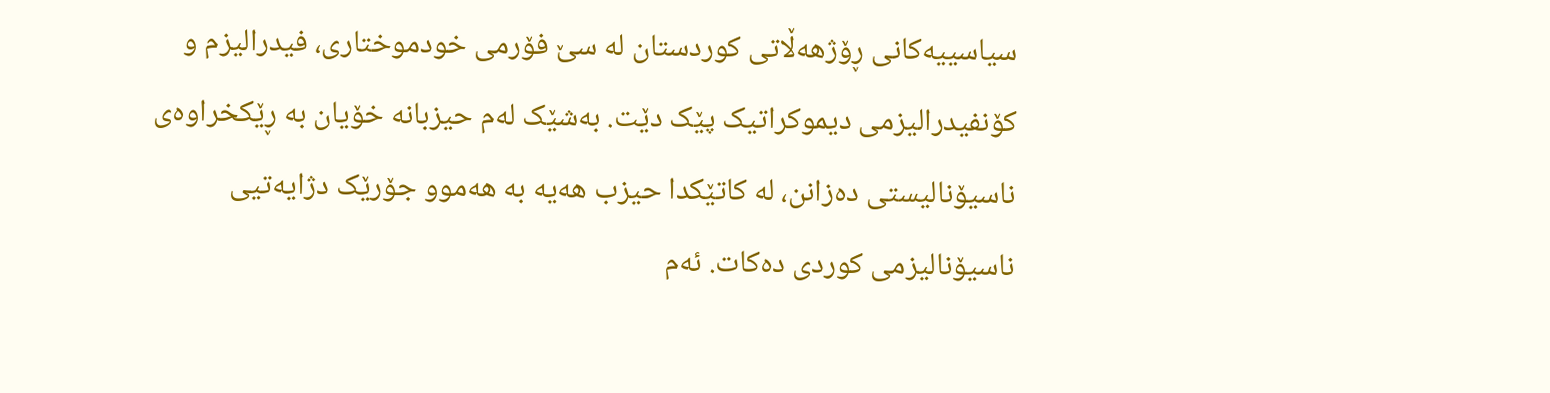سیاسییەکانی ڕۆژهەڵاتی کوردستان لە سێ فۆرمی خودموختاری، فیدرالیزم و کۆنفیدرالیزمی دیموکراتیک پێک دێت. بەشێک لەم حیزبانە خۆیان بە ڕێکخراوەی ناسیۆنالیستی دەزانن، لە کاتێکدا حیزب هەیە بە هەموو جۆرێک دژایەتیی ناسیۆنالیزمی کوردی دەکات. ئەم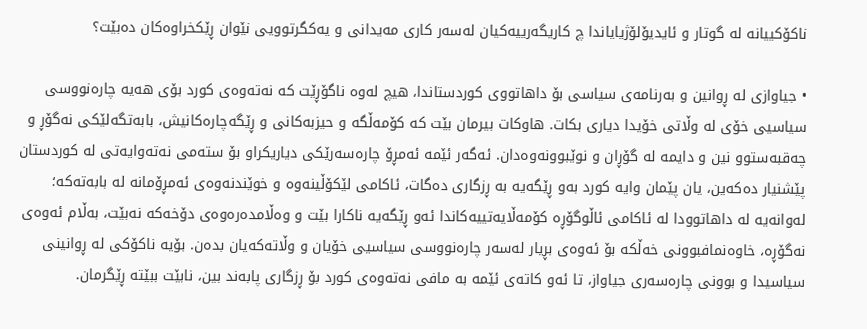ناکۆکییانە لە گوتار و ئایدیۆلۆژیایاندا چ کاریگەرییەکیان لەسەر کاری مەیدانی و یەکگرتوویی نێوان ڕێکخراوەکان دەبێت؟

• جیاوازی لە ڕوانین و بەرنامەی سیاسی بۆ داهاتووی کوردستاندا، هیچ لەوە ناگۆڕێت کە نەتەوەی کورد بۆی هەیە چارەنووسی سیاسیی خۆی لە وڵاتی خۆیدا دیاری بکات. هاوکات بیرمان بێت کە کۆمەڵگە و حیزبەکانی و ڕێگەچارەکانیش، بابەتگەلێکی نەگۆڕ و چەقبەستوو نین و دایمە لە گۆڕان و نوێبوونەوەدان. ئەگەر ئێمە ئەمڕۆ چارەسەرێکی دیاریکراو بۆ ستەمی نەتەوایەتی لە کوردستان پێشنیار دەکەین، یان پێمان وایە کورد بەو ڕێگەیە بە ڕزگاری دەگات، ئاکامی لێکۆڵینەوە و خوێندنەوەی ئەمڕۆمانە لە بابەتەکە؛ لەوانەیە لە داهاتوودا لە ئاکامی ئاڵوگۆڕە کۆمەڵایەتییەکاندا ئەو ڕێگەیە ناکارا بێت و وەڵامدەرەوەی دۆخەکە نەبێت، بەڵام ئەوەی نەگۆڕە، خاوەنمافبوونی خەڵکە بۆ ئەوەی بڕیار لەسەر چارەنووسی سیاسیی خۆیان و وڵاتەکەیان بدەن. بۆیە ناکۆکی لە ڕوانینی سیاسیدا و بوونی چارەسەری جیاواز، تا ئەو کاتەی ئێمە بە مافی نەتەوەی کورد بۆ ڕزگاری پابەند بین، نابێت ببێتە ڕێگرمان.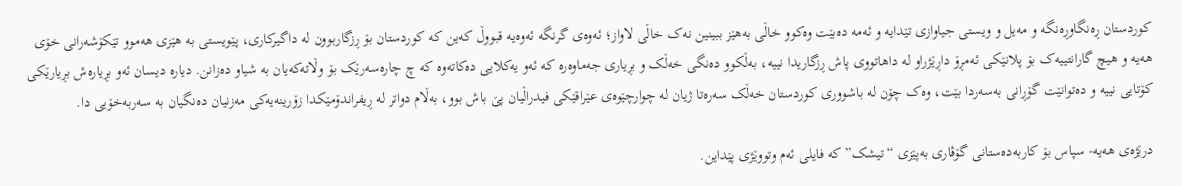کوردستان ڕەنگاوڕەنگە و مەیل و ویستی جیاوازی تێدایە و ئەمە دەبێت وەکوو خاڵی بەهێز ببینین نەک خاڵی لاواز؛ ئەوەی گرنگە ئەوەیە قبووڵ کەین کە کوردستان بۆ ڕزگاربوون لە داگیرکاری، پێویستی بە هێزی هەموو تێکۆشەرانی خۆی هەیە و هیچ گارانتییەک بۆ پلانێکی ئەمڕۆ داڕێژراو لە داهاتووی پاش ڕزگاریدا نییە، بەڵکوو دەنگی خەڵک و بڕیاری جەماوەرە کە ئەو یەکلایی دەکاتەوە کە چ چارەسەرێک بۆ وڵاتەکەیان بە شیاو دەزانن. دیارە دیسان ئەو بڕیارەش بڕیارێکی کۆتایی نییە و دەتوانێت گۆڕانی بەسەردا بێت، وەک چۆن لە باشووری کوردستان خەڵک سەرەتا ژیان لە چوارچێوەی عێراقێکی فیدراڵیان پێ باش بوو، بەڵام دواتر لە ڕیفراندۆمێکدا زۆرینەیەکی مەزنیان دەنگیان بە سەربەخۆیی دا.

درێژەی هەیە- سپاس بۆ کاربەدەستانی گۆڤاری بەپێزی “تیشک” کە فایلی ئەم وتووێژی پێداین.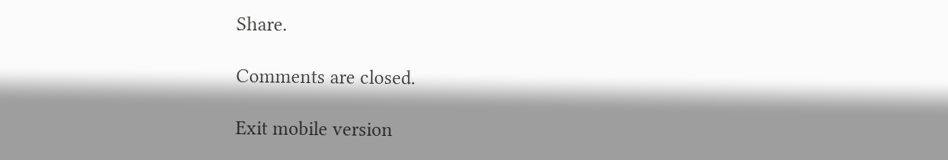Share.

Comments are closed.

Exit mobile version